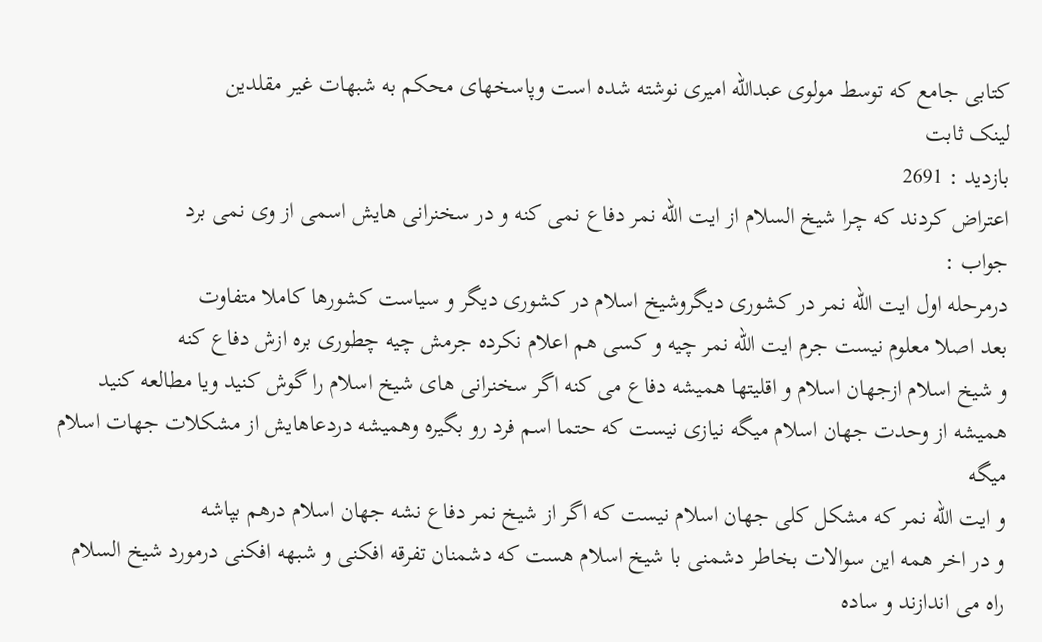کتابی جامع که توسط مولوی عبدالله امیری نوشته شده است وپاسخهای محکم به شبهات غیر مقلدین
لینک ثابت
بازدید : 2691
اعتراض کردند که چرا شیخ السلام از ایت الله نمر دفاع نمی کنه و در سخنرانی هایش اسمی از وی نمی برد
جواب :
درمرحله اول ایت الله نمر در کشوری دیگروشیخ اسلام در کشوری دیگر و سیاست کشورها کاملا متفاوت
بعد اصلا معلوم نیست جرم ایت الله نمر چیه و کسی هم اعلام نکرده جرمش چیه چطوری بره ازش دفاع کنه
و شیخ اسلام ازجهان اسلام و اقلیتها همیشه دفاع می کنه اگر سخنرانی های شیخ اسلام را گوش کنید ویا مطالعه کنید همیشه از وحدت جهان اسلام میگه نیازی نیست که حتما اسم فرد رو بگیره وهمیشه دردعاهایش از مشکلات جهات اسلام میگه
و ایت الله نمر که مشکل کلی جهان اسلام نیست که اگر از شیخ نمر دفاع نشه جهان اسلام درهم بپاشه
و در اخر همه این سوالات بخاطر دشمنی با شیخ اسلام هست که دشمنان تفرقه افکنی و شبهه افکنی درمورد شیخ السلام راه می اندازند و ساده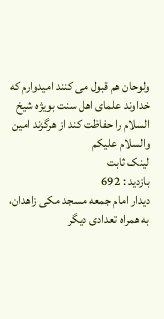ولوحان هم قبول می کنند امیدوارم که خداوند علمای اهل سنت بویژه شیخ السلام را حفاظت کند از هرگزند امین والسلام علیکم
لینک ثابت
بازدید : 692
دیدار امام جمعه مسجد مکی زاهدان، به همراه تعدادی دیگر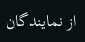از نمایندگان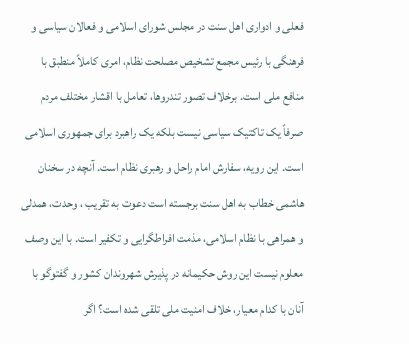فعلی و ادواری اهل سنت در مجلس شورای اسلامی و فعالان سیاسی و فرهنگی با رئیس مجمع تشخیص مصلحت نظام، امری کاملاً منطبق با منافع ملی است. برخلاف تصور تندروها، تعامل با اقشار مختلف مردم صرفاً یک تاکتیک سیاسی نیست بلکه یک راهبرد برای جمهوری اسلامی است. این رویه، سفارش امام راحل و رهبری نظام است. آنچه در سخنان هاشمی خطاب به اهل سنت برجسته است دعوت به تقریب ، وحدت، همدلی و همراهی با نظام اسلامی، مذمت افراطگرایی و تکفیر است. با این وصف معلوم نیست این روش حکیمانه در پذیرش شهروندان کشور و گفتوگو با آنان با کدام معیار، خلاف امنیت ملی تلقی شده است؟ اگر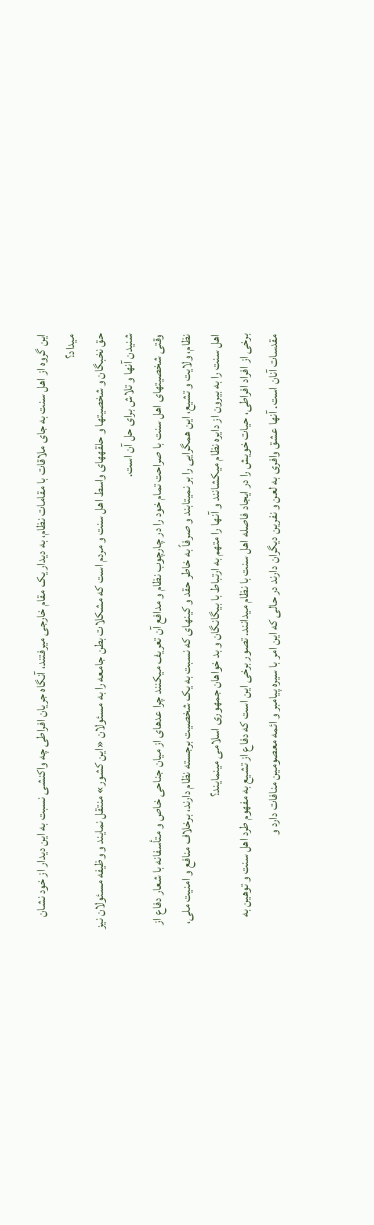این گروه از اهل سنت به جای ملاقات با مقامات نظام، به دیدار یک مقام خارجی میرفتند، آنگاه جریان افراطی چه واکنشی نسبت به این دیدار از خود نشان میداد؟
حق نخبگان و شخصیتها و حلقههای واسط اهل سنت و مردم است که مشکلات بطن جامعه را به مسئولان «این کشور» منتقل نمایند و وظیفه مسئولان نیز شنیدن آنها و تلاش برای حل آن است.
وقتی شخصیتهای اهل سنت با صراحت تمام خود را در چارچوب نظام و مدافع آن تعریف میکنند چرا عدهای از میان جناحی خاص و متأسفانه با شعار دفاع از نظام، ولایت و تشیع، این همگرایی را بر نمیتابند و صرفاً به خاطر حقد و کینهای که نسبت به یک شخصیت برجسته نظام دارند، برخلاف منافع و امنیت ملی، اهل سنت را به بیرون از دایره نظام میکشانند و آنها را متهم به ارتباط با بیگانگان و بد خواهان جمهوری اسلامی مینمایند؟
برخی از افراد افراطی، حیات خویش را در ایجاد فاصله اهل سنت با نظام میدانند. تصور برخی این است که دفاع از تشیع به مفهوم طرد اهل سنت و توهین به مقدسات آنان است. آنها عشق وافری به لعن و نفرین دیگران دارند در حالی که این امر با سیره پیامبر و ائمه معصومین منافات دارد و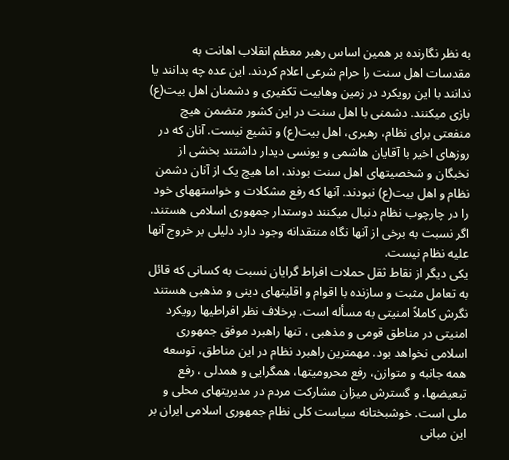به نظر نگارنده بر همین اساس رهبر معظم انقلاب اهانت به مقدسات اهل سنت را حرام شرعی اعلام کردند. این عده چه بدانند یا ندانند با این رویکرد در زمین وهابیت تکفیری و دشمنان اهل بیت(ع) بازی میکنند. دشمنی با اهل سنت در این کشور متضمن هیچ منفعتی برای نظام، رهبری، اهل بیت(ع) و تشیع نیست. آنان که در روزهای اخیر با آقایان هاشمی و یونسی دیدار داشتند بخشی از نخبگان و شخصیتهای اهل سنت بودند، اما هیچ یک از آنان دشمن نظام و اهل بیت(ع) نبودند. آنها که رفع مشکلات و خواستههای خود را در چارچوب نظام دنبال میکنند دوستدار جمهوری اسلامی هستند. اگر نسبت به برخی از آنها نگاه منتقدانه وجود دارد دلیلی بر خروج آنها علیه نظام نیست.
یکی دیگر از نقاط ثقل حملات افراط گرایان نسبت به کسانی که قائل به تعامل مثبت و سازنده با اقوام و اقلیتهای دینی و مذهبی هستند نگرش کاملاً امنیتی به مسأله است. برخلاف نظر افراطیها رویکرد امنیتی در مناطق قومی و مذهبی ، تنها راهبرد موفق جمهوری اسلامی نخواهد بود. مهمترین راهبرد نظام در این مناطق، توسعه همه جانبه و متوازن، رفع محرومیتها، همگرایی و همدلی ، رفع تبعیضها، و گسترش میزان مشارکت مردم در مدیریتهای محلی و ملی است. خوشبختانه سیاست کلی نظام جمهوری اسلامی ایران بر این مبانی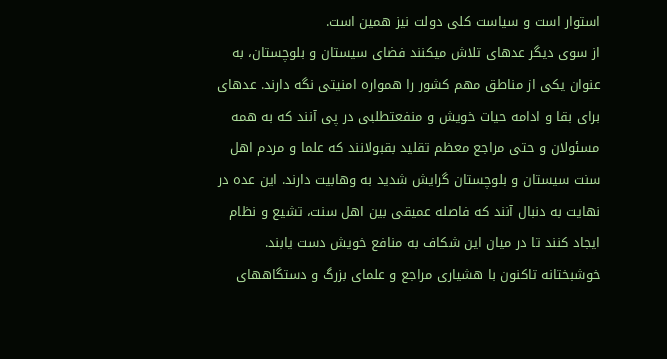استوار است و سیاست کلی دولت نیز همین است.
از سوی دیگر عدهای تلاش میکنند فضای سیستان و بلوچستان، به عنوان یکی از مناطق مهم کشور را همواره امنیتی نگه دارند. عدهای برای بقا و ادامه حیات خویش و منفعتطلبی در پی آنند که به همه مسئولان و حتی مراجع معظم تقلید بقبولانند که علما و مردم اهل سنت سیستان و بلوچستان گرایش شدید به وهابیت دارند. این عده در نهایت به دنبال آنند که فاصله عمیقی بین اهل سنت، تشیع و نظام ایجاد کنند تا در میان این شکاف به منافع خویش دست یابند. خوشبختانه تاکنون با هشیاری مراجع و علمای بزرگ و دستگاههای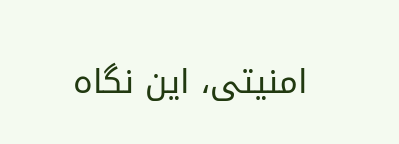امنیتی، این نگاه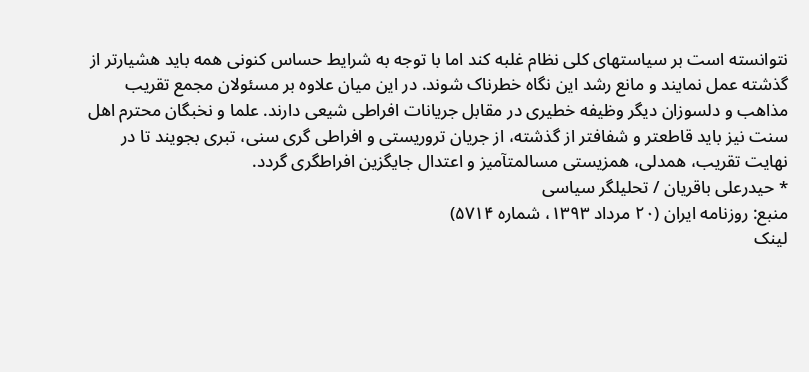نتوانسته است بر سیاستهای کلی نظام غلبه کند اما با توجه به شرایط حساس کنونی همه باید هشیارتر از گذشته عمل نمایند و مانع رشد این نگاه خطرناک شوند. در این میان علاوه بر مسئولان مجمع تقریب مذاهب و دلسوزان دیگر وظیفه خطیری در مقابل جریانات افراطی شیعی دارند. علما و نخبگان محترم اهل سنت نیز باید قاطعتر و شفافتر از گذشته، از جریان تروریستی و افراطی گری سنی، تبری بجویند تا در نهایت تقریب، همدلی، همزیستی مسالمتآمیز و اعتدال جایگزین افراطگری گردد.
* حیدرعلی باقریان / تحلیلگر سیاسی
منبع: روزنامه ایران (۲۰ مرداد ۱۳۹۳، شماره ۵۷۱۴)
لینک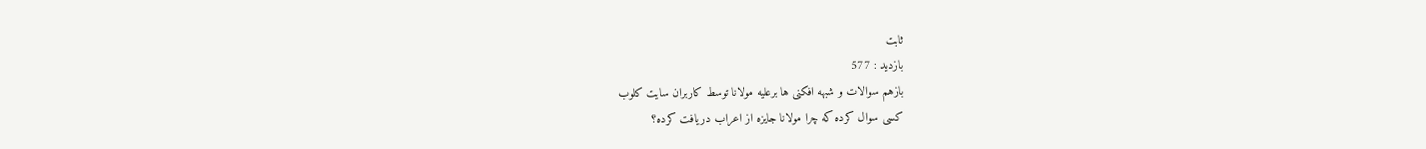ثابت
بازدید : 577
بازهم سوالات و شبهه افکنی ها برعلیه مولانا توسط کاربران سایت کلوب
کسی سوال کرده که چرا مولانا جایزه از اعراب دریافت کرده؟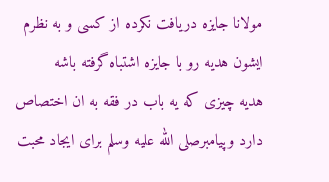مولانا جایزه دریافت نکرده از کسی و به نظرم ایشون هدیه رو با جایزه اشتباه گرفته باشه
هدیه چیزی که یه باب در فقه به ان اختصاص دارد وپیامبرصلی الله علیه وسلم برای ایجاد محبت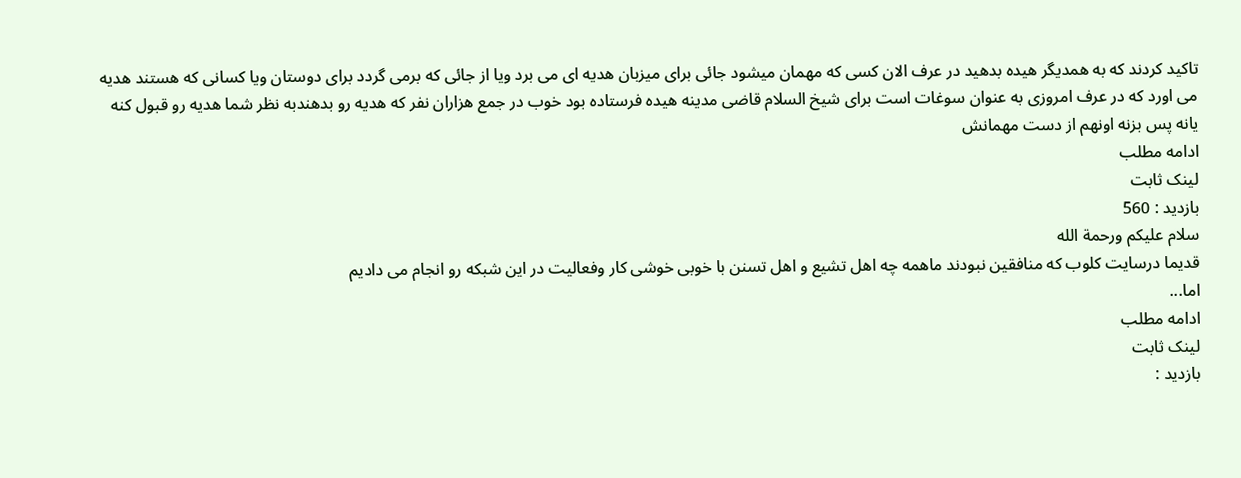تاکید کردند که به همدیگر هیده بدهید در عرف الان کسی که مهمان میشود جائی برای میزبان هدیه ای می برد ویا از جائی که برمی گردد برای دوستان ویا کسانی که هستند هدیه می اورد که در عرف امروزی به عنوان سوغات است برای شیخ السلام قاضی مدینه هیده فرستاده بود خوب در جمع هزاران نفر که هدیه رو بدهندبه نظر شما هدیه رو قبول کنه یانه پس بزنه اونهم از دست مهمانش
ادامه مطلب
لینک ثابت
بازدید : 560
سلام علیکم ورحمة الله
قدیما درسایت کلوب که منافقین نبودند ماهمه چه اهل تشیع و اهل تسنن با خوبی خوشی کار وفعالیت در این شبکه رو انجام می دادیم
اما...
ادامه مطلب
لینک ثابت
بازدید :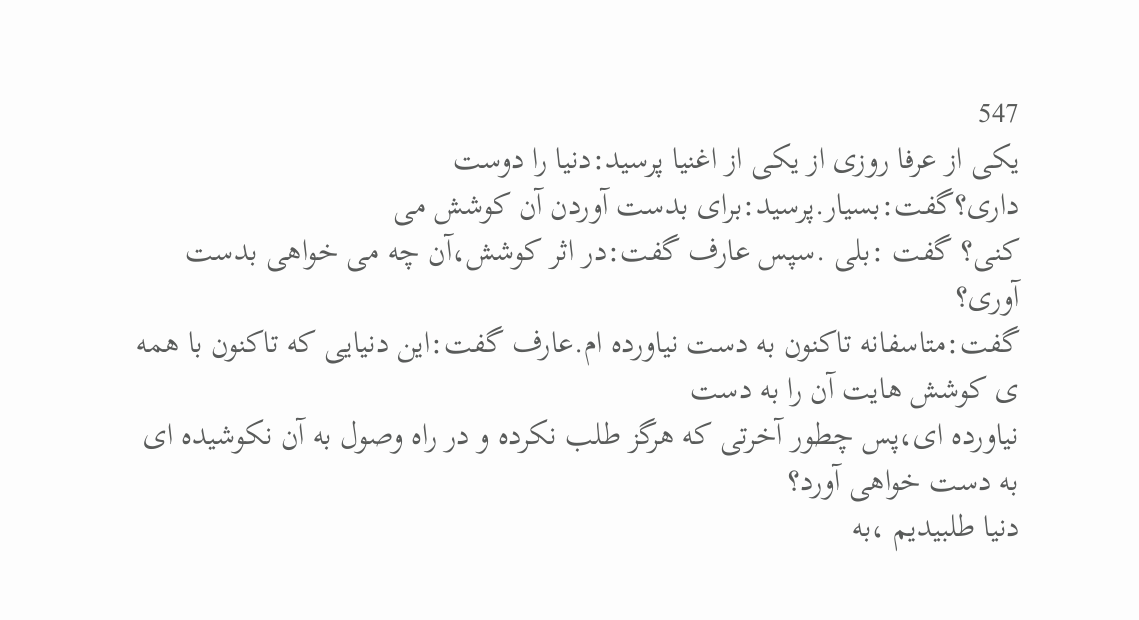547
یکی از عرفا روزی از یکی از اغنیا پرسید:دنیا را دوست داری؟گفت:بسیار.پرسید:برای بدست آوردن آن کوشش می
کنی؟ گفت :بلی .سپس عارف گفت:در اثر کوشش،آن چه می خواهی بدست آوری؟
گفت:متاسفانه تاکنون به دست نیاورده ام.عارف گفت:این دنیایی که تاکنون با همه ی کوشش هایت آن را به دست
نیاورده ای،پس چطور آخرتی که هرگز طلب نکرده و در راه وصول به آن نکوشیده ای به دست خواهی آورد؟
دنیا طلبیدیم ،به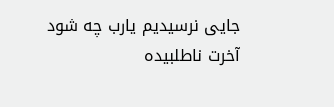جایی نرسیدیم یارب چه شود آخرت ناطلبیده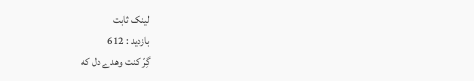لینک ثابت
بازدید : 612
گِرّ کنت وهدے دل که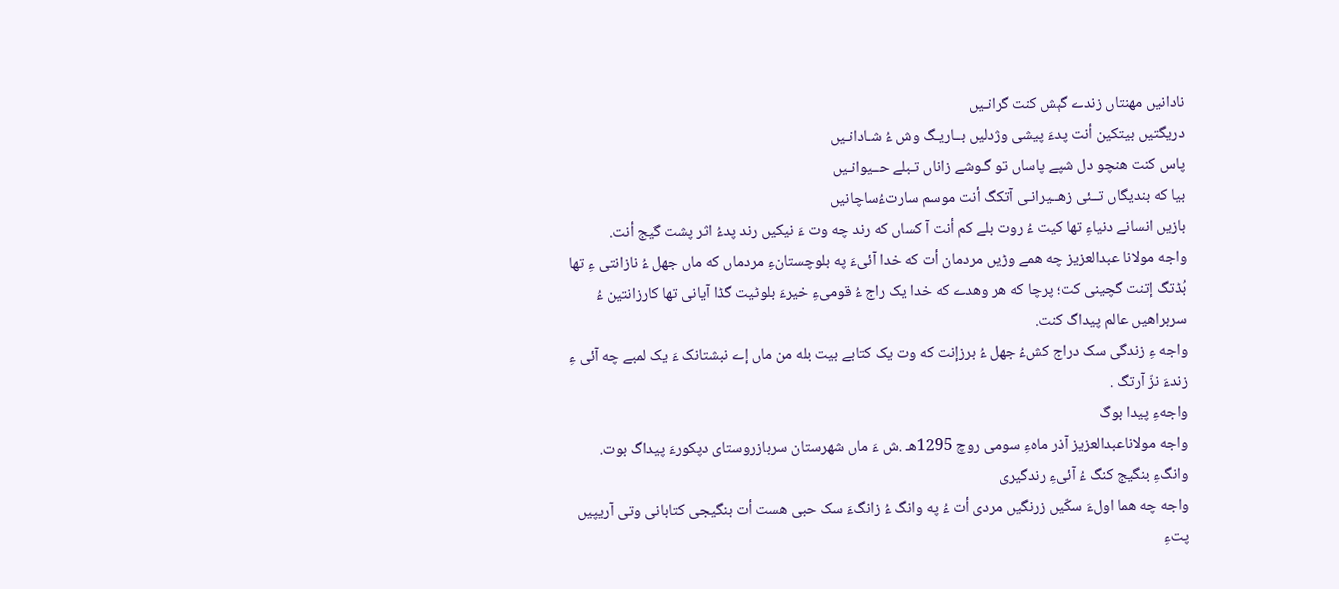نادانیں مهنتاں زندے گٻش کنت گرانـیں
دریگتیں بیتکین أنت پدءَ پیشی وژدلیں بــاریـگ وش ءُ شـادانـیں
پاس کنت هنچو دل شپے پاساں تو گـوشے زاناں تـبلے حــیوانـیں
بیا که بندیگاں تــئی زهــیرانـی آتکگ أنت موسم سارتءُساچانیں
بازیں انسانے دنیاءِ تها کیت ءُ روت بلے کم أنت آ کساں که رند چه وت ءَ نیکیں رند پدءُ اثر پشت گیج أنت.
واجه مولانا عبدالعزیز چه همے وڑیں مردمان أت که خدا آئیءَ په بلوچستانءِ مردماں که ماں جهل ءُ نازانتی ءِ تها بُڈتگ إتنت گچینی کت؛ پرچا که هر وهدے که خدا یک راج ءُ قومیءِ خیرءَ بلوٹیت گڈا آیانی تها کارزانتین ءُ سربراهیں عالم پیداگ کنت.
واجه ءِ زندگی سک دراج کشءُ جهل ءُ برزإنت که وت یک کتابے بیت بله من ماں إے نبشتانک ءَ یک لمبے چه آئی ءِ زندءَ نزّ آرتگ .
واجهءِ پیدا بوگ
واجه مولاناعبدالعزیز آذر ماهءِ سومی روچ 1295هـ .ش ءَ ماں شهرستان سربازروستای دپکورءَ پیداگ بوت.
وانگءِ بنگیج کنگ ءُ آئیءِ رندگیری
واجه چه هما اولءَ سکّیں زرنگیں مردی أت ءُ په وانگ ءُ زانگءَ سک حبی هست أت بنگیجی کتابانی وتی آریپیں پتءِ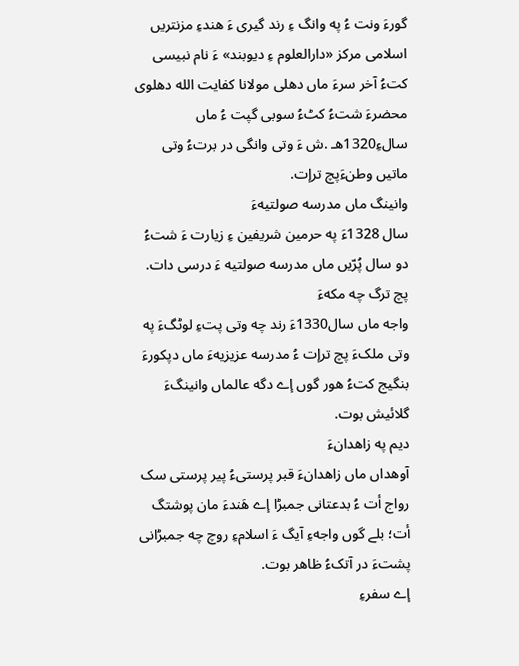گورءَ ونت ءُ په وانگ ءِ رند گیری ءَ هندءِ مزنتریں اسلامی مرکز «دارالعلوم ءِ دیوبند» ءَ نام نبیسی کتءُ آخر سرءَ ماں دهلی مولانا کفایت الله دهلوی محضرءَ شتءُ کٹءُ سوبی گپت ءُ ماں سالءِ1320هـ .ش ءَ وتی وانگی در برتءُ وتی ماتیں وطنءَپچ ترإت.
وانینگ ماں مدرسه صولتیهءَ
سال 1328ءَ په حرمین شریفین ءِ زیارت ءَ شتءُ دو سال پُرّیں ماں مدرسه صولتیه ءَ درسی دات.
پچ ترگ چه مکهءَ
واجه ماں سال1330ءَ رند چه وتی پتءِ لوٹگءَ په وتی ملکءَ پچ ترإت ءُ مدرسه عزیزیهءَ ماں دپکورءَ بنگیج کتءُ هور گوں إے دگه عالماں وانینگءَ گلائیش بوت.
دیم په زاهدانءَ
آوهداں ماں زاهدانءَ قبر پرستیءُ پیر پرستی سک رواج أت ءُ بدعتانی جمبڑا إے هَندءَ مان پوشتگ أت؛ بلے گوں واجهءِ آیگ ءَ اسلامءِ روچ چه جمبڑانی پشتءَ در آتکءُ ظاهر بوت.
إے سفرءِ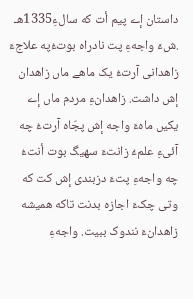داستان إے پیم أت که سالءِ1335هـ .شءَ واجهءِ پت نادراه بوتءُپه علاجءَ زاهدانی آرتءُ یک ماهے ماں زاهدان إش داشت. زاهدانءِ مردم ماں إے یکیں ماهءَ واجه إش پجّاه آرتءُ چه آئیءِ علمءُ زانتءَ سهیگ بوت أنتءُ چه واجهءِ پتءَ دزبندی إش کت که وتی چکءَ اجازه بدنت تاکه همیشه زاهدانءَ نندوک ببیت. واجهءِ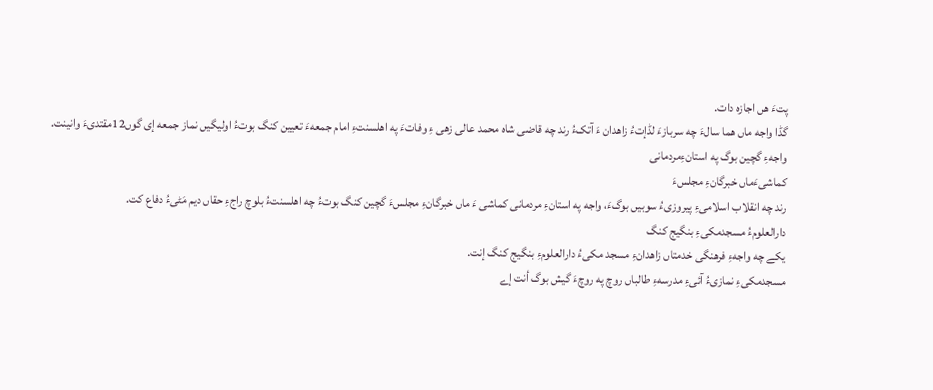پتءَ هں اجازه دات.
گڈا واجه ماں هما سالءَ چه سربازءَ لڈإتءُ زاهدان ءَ آتکءُ رند چه قاضی شاه محمد عالی زهی ءِ وفاتءَ په اهلسنتءِ امام جمعهءَ تعیین کنگ بوتءُ اولیگیں نماز جمعه إی گوں12مقتدیءَ وانینت.
واجهءِ گچین بوگ په استانءِمردمانی
کماشیءَماں خبرگانءِ مجلسءَ
رند چه انقلاب اسلامیءِ پیروزیءُ سوبیں بوگءَ، واجه په استانءِ مردمانی کماشی ءَ ماں خبرگانءِ مجلسءَ گچین کنگ بوتءُ چه اهلسنتءُ بلوچ راجءِ حقاں دیم مَٹیءُ دفاع کت.
دارالعلومءُ مسجدمکیءِ بنگیج کنگ
یکے چه واجهءِ فرهنگی خدمتاں زاهدانءِ مسجد مکیءُ دارالعلومءِ بنگیج کنگ إنت.
مسجدمکیءِ نمازیءُ آئیءِ مدرسهءِ طالباں روچ په روچءَ گیش بوگ أنت إے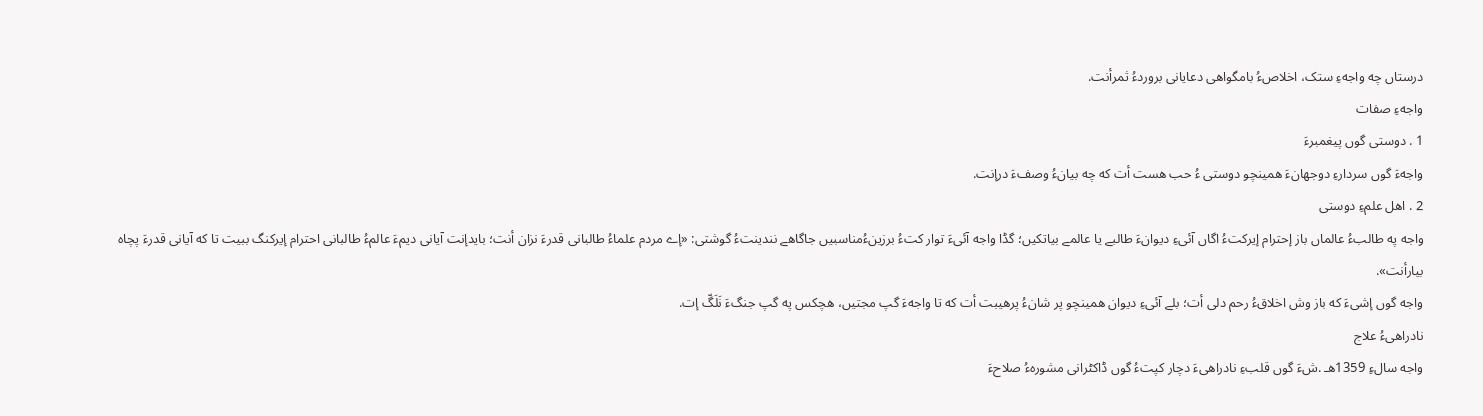درستاں چه واجهءِ ستک، اخلاصءُ بامگواهی دعایانی بروردءُ ثمرأنت.
واجهءِ صفات
1 . دوستی گوں پیغمبرءَ
واجهءَ گوں سردارءِ دوجهانءَ همینچو دوستی ءُ حب هست أت که چه بیانءُ وصفءَ درإنت.
2 . اهل علمءِ دوستی
واجه په طالبءُ عالماں باز إحترام إیرکتءُ اگاں آئیءِ دیوانءَ طالبے یا عالمے بیاتکیں؛ گڈا واجه آئیءَ توار کتءُ برزینءُمناسبیں جاگاهے نندینتءُ گوشتی: «إے مردم علماءُ طالبانی قدرءَ نزان أنت؛ بایدإنت آیانی دیمءَ عالمءُ طالبانی احترام إیرکنگ ببیت تا که آیانی قدرءَ پچاه بیارأنت».
واجه گوں إشیءَ که باز وش اخلاقءُ رحم دلی أت؛ بلے آئیءِ دیوان همینچو پر شانءُ پرهیبت أت که تا واجهءَ گپ مجتیں، هچکس په گپ جنگءَ نَلَگّ إت.
نادراهیءُ علاج
واجه سالءِ 1359هـ .شءَ گوں قلبءِ نادراهیءَ دچار کپتءُ گوں ڈاکٹرانی مشورهءُ صلاحءَ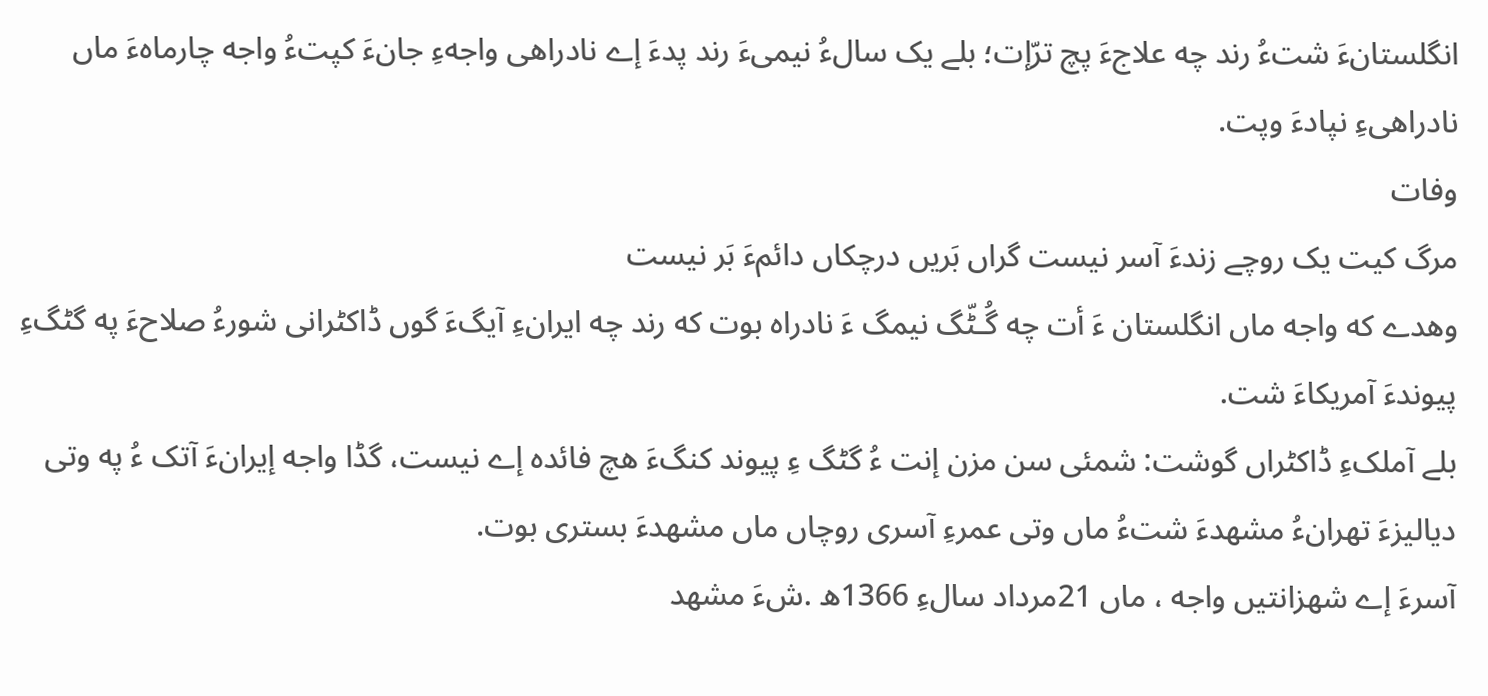انگلستانءَ شتءُ رند چه علاجءَ پچ ترّإت؛ بلے یک سالءُ نیمیءَ رند پدءَ إے نادراهی واجهءِ جانءَ کپتءُ واجه چارماهءَ ماں نادراهیءِ نپادءَ وپت.
وفات
مرگ کیت یک روچے زندءَ آسر نیست گراں بَریں درچکاں دائمءَ بَر نیست
وهدے که واجه ماں انگلستان ءَ أت چه گُـٹّگ نیمگ ءَ نادراه بوت که رند چه ایرانءِ آیگءَ گوں ڈاکٹرانی شورءُ صلاحءَ په گٹگءِ پیوندءَ آمریکاءَ شت.
بلے آملکءِ ڈاکٹراں گوشت: شمئی سن مزن إنت ءُ گٹگ ءِ پیوند کنگءَ هچ فائده إے نیست، گڈا واجه إیرانءَ آتک ءُ په وتی دیالیزءَ تهرانءُ مشهدءَ شتءُ ماں وتی عمرءِ آسری روچاں ماں مشهدءَ بستری بوت.
آسرءَ إے شهزانتیں واجه ، ماں 21مرداد سالءِ 1366ه .شءَ مشهد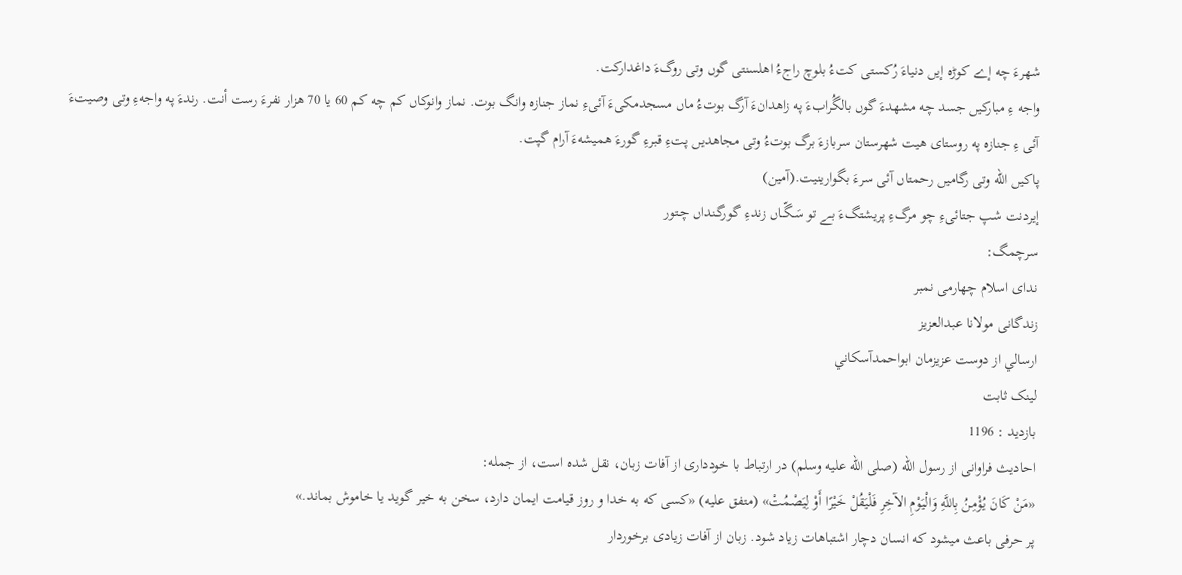شهرءَ چه إے کوڑه إیں دنیاءَ رُکستی کتءُ بلوچ راجءُ اهلسنتی گوں وتی روگءَ داغدارکت.
واجه ءِ مبارکیں جسد چه مشهدءَ گوں بالگُرابءَ په زاهدانءَ آرگ بوتءُ ماں مسجدمکیءَ آئیءِ نماز جنازه وانگ بوت. نماز وانوکاں کم چه کم 60 یا 70 هزار نفرءَ رست أنت. رندءَ په واجهءِ وتی وصیتءَ آئی ءِ جنازه په روستای هیت شهرستان سربازءَ برگ بوتءُ وتی مجاهدیں پتءِ قبرءِ گورءَ همیشهءَ آرام گپت.
پاکیں الله وتی رگامیں رحمتاں آئی سرءَ بگوارینیت.(آمین)
إیردنت شپ جتائیءِ چو مرگءِ پریشتگءَ بـے تو سَـگّــاں زندءِ گـورگـنداں چـتور
سرچمگ:
ندای اسلام چهارمی نمبر
زندگانی مولانا عبدالعزیز
ارسالي از دوست عزيزمان ابواحمدآسكاني
لینک ثابت
بازدید : 1196
احادیث فراوانی از رسول الله (صلی الله علیه وسلم) در ارتباط با خودداری از آفات زبان، نقل شده است، از جمله:
«مَنْ كَانَ یُؤْمِنُ بِاللَّهِ وَالْیَوْمِ الآخِرِ فَلْیَقُلْ خَیْرًا أَوْ لِیَصْمُتْ» (متفق علیه) «کسی که به خدا و روز قیامت ایمان دارد، سخن به خیر گوید یا خاموش بماند.»
پر حرفی باعث میشود که انسان دچار اشتباهات زیاد شود. زبان از آفات زیادی برخوردار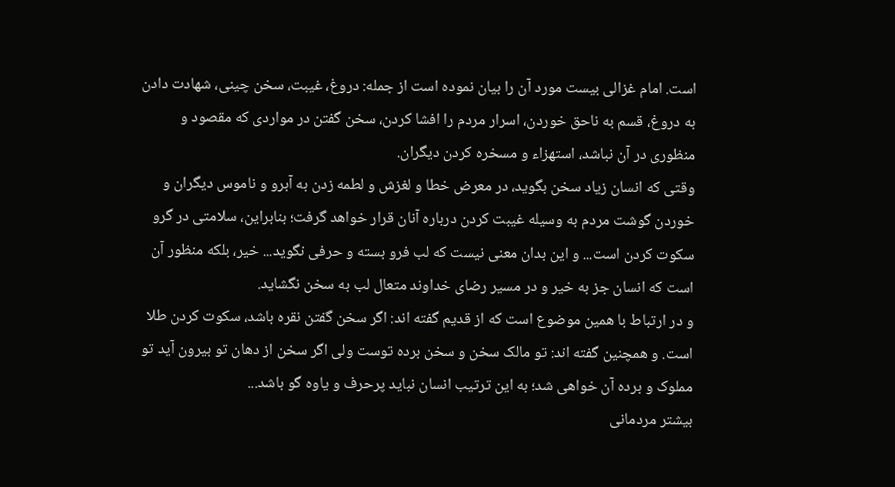است. امام غزالی بیست مورد آن را بیان نموده است از جمله: دروغ، غیبت، سخن چینی، شهادت دادن به دروغ، قسم به ناحق خوردن، اسرار مردم را افشا کردن، سخن گفتن در مواردی که مقصود و منظوری در آن نباشد، استهزاء و مسخره کردن دیگران.
وقتی که انسان زیاد سخن بگوید، در معرض خطا و لغزش و لطمه زدن به آبرو و ناموس دیگران و خوردن گوشت مردم به وسیله غیبت کردن درباره آنان قرار خواهد گرفت؛ بنابراین، سلامتی در گرو سکوت کردن است... و این بدان معنی نیست که لب فرو بسته و حرفی نگوید... خیر، بلکه منظور آن است که انسان جز به خیر و در مسیر رضای خداوند متعال لب به سخن نگشاید.
و در ارتباط با همین موضوع است که از قدیم گفته اند: اگر سخن گفتن نقره باشد، سکوت کردن طلا است. و همچنین گفته اند: تو مالک سخن و سخن برده توست ولی اگر سخن از دهان تو بیرون آید تو مملوک و برده آن خواهی شد؛ به این ترتیب انسان نباید پرحرف و یاوه گو باشد...
بیشتر مردمانی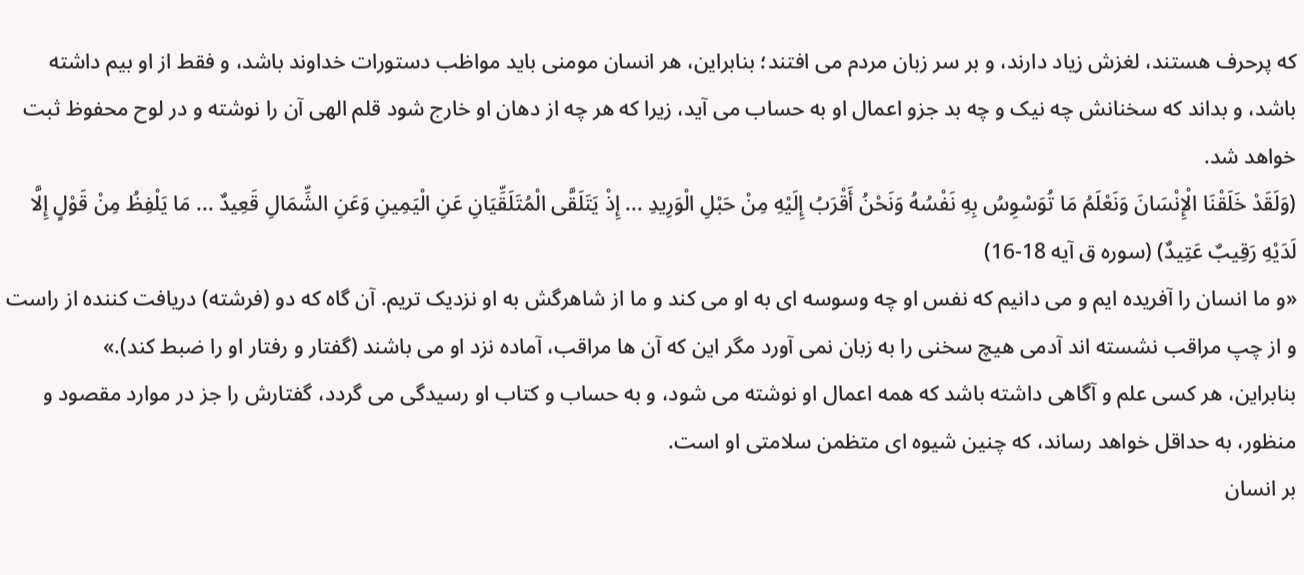که پرحرف هستند، لغزش زیاد دارند، و بر سر زبان مردم می افتند؛ بنابراین، هر انسان مومنی باید مواظب دستورات خداوند باشد، و فقط از او بیم داشته باشد، و بداند که سخنانش چه نیک و چه بد جزو اعمال او به حساب می آید، زیرا که هر چه از دهان او خارج شود قلم الهی آن را نوشته و در لوح محفوظ ثبت خواهد شد.
(وَلَقَدْ خَلَقْنَا الْإِنْسَانَ وَنَعْلَمُ مَا تُوَسْوِسُ بِهِ نَفْسُهُ وَنَحْنُ أَقْرَبُ إِلَیْهِ مِنْ حَبْلِ الْوَرِیدِ ... إِذْ یَتَلَقَّى الْمُتَلَقِّیَانِ عَنِ الْیَمِینِ وَعَنِ الشِّمَالِ قَعِیدٌ ... مَا یَلْفِظُ مِنْ قَوْلٍ إِلَّا لَدَیْهِ رَقِیبٌ عَتِیدٌ) (سوره ق آیه 18-16)
«و ما انسان را آفریده ایم و می دانیم که نفس او چه وسوسه ای به او می کند و ما از شاهرگش به او نزدیک تریم. آن گاه که دو (فرشته) دریافت کننده از راست و از چپ مراقب نشسته اند آدمی هیچ سخنی را به زبان نمی آورد مگر این که آن ها مراقب، آماده نزد او می باشند (گفتار و رفتار او را ضبط کند).»
بنابراین، هر کسی علم و آگاهی داشته باشد که همه اعمال او نوشته می شود، و به حساب و کتاب او رسیدگی می گردد، گفتارش را جز در موارد مقصود و منظور، به حداقل خواهد رساند، که چنین شیوه ای متظمن سلامتی او است.
بر انسان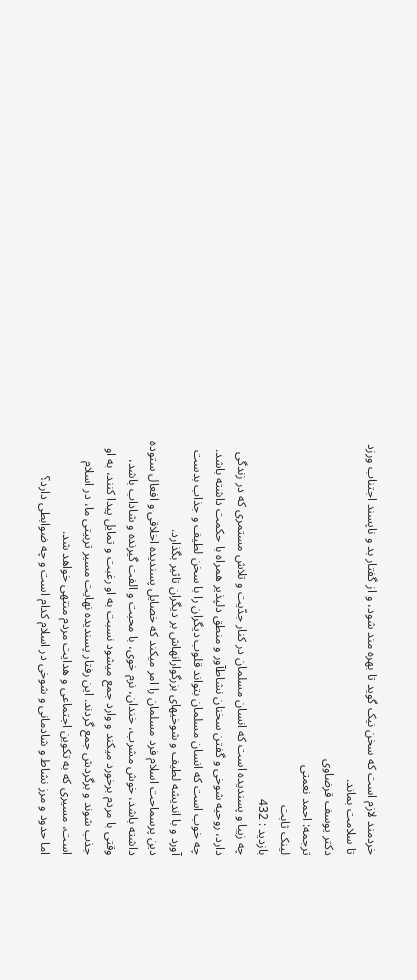خردمند لازم است که سخن نیک گوید تا بهره مند شود، و از گفتار بد و ناپسند اجتناب ورزد تا سلامت بماند.
دکتر یوسف قرضاوی
ترجمه: احمد نعمتی
لینک ثابت
بازدید : 432
چه زیبا و پسندیده است که انسان مسلمان در کنار جدّیت و تلاش مستمری که در زندگی دارد، روحیه شوخی و گفتن سخنان نشاطآور و منطق دلپذیر همراه با حکمت داشته باشد.
چه خوب است که انسان مسلمان بتواند قلوب دیگران را با سخن لطیف و جذاب بدست آورد و با اندیشه لطیف و شوخیهای بزرگوارانهاش بر دیگران تاثیر بگذارد.
دین پرسماحت اسلام فرد مسلمان را امر میکند که خصایل پسندیده اخلاقی و افعال ستوده داشته باشد، خوش مشرب، خندان، نرم خوی، با محبت و الفت گیرنده و شاداب باشد، وقتی با مردم برخورد میکند و وارد جمع میشود نسبت به او رغبت و تمایل پیدا کنند، به او جذب شوند و برگردش جمع گردند. این رفتار پسندیده نهایت مسیر تربیتی ما، در اسلام است، مسیری که به تکوین اجتماعی و هدایت مردم منتهی خواهد شد.
اما حدود و مرز نشاط و شادمانی و شوخی در اسلام کدام است و چه ضوابطی دارد؟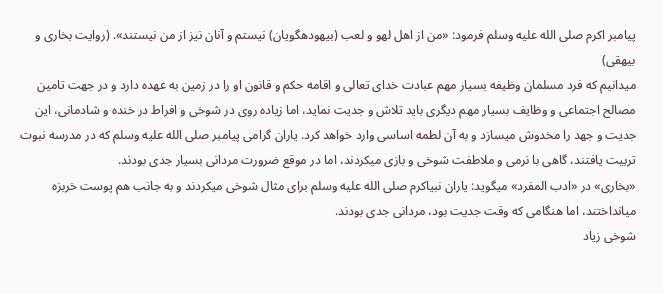پیامبر اکرم صلی الله علیه وسلم فرمود: «من از اهل لهو و لعب (بیهودهگویان) نیستم و آنان نیز از من نیستند». (روایت بخاری و بیهقی)
میدانیم که فرد مسلمان وظیفه بسیار مهم عبادت خدای تعالی و اقامه حکم و قانون او را در زمین به عهده دارد و در جهت تامین مصالح اجتماعی و وظایف بسیار مهم دیگری باید تلاش و جدیت نماید، اما زیاده روی در شوخی و افراط در خنده و شادمانی، این جدیت و جهد را مخدوش میسازد و به آن لطمه اساسی وارد خواهد کرد. یاران گرامی پیامبر صلی الله علیه وسلم که در مدرسه نبوت تربیت یافتند، گاهی با نرمی و ملاطفت شوخی و بازی میکردند، اما در موقع ضرورت مردانی بسیار جدی بودند.
«بخاری» در «ادب المفرد» میگوید: یاران نبیاکرم صلی الله علیه وسلم برای مثال شوخی میكردند و به جانب هم پوست خربزه میانداختند، اما هنگامی که وقت جدیت بود، مردانی جدی بودند.
شوخی زیاد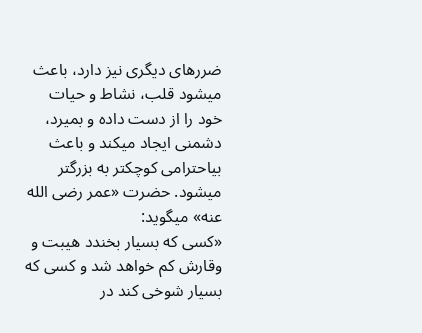ضررهای دیگری نیز دارد، باعث میشود قلب، نشاط و حیات خود را از دست داده و بمیرد، دشمنی ایجاد میکند و باعث بیاحترامی کوچکتر به بزرگتر میشود. حضرت «عمر رضی الله عنه» میگوید:
«کسی که بسیار بخندد هیبت و وقارش کم خواهد شد و کسی که بسیار شوخی کند در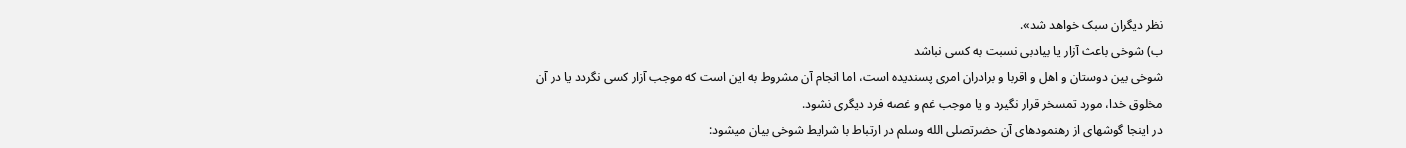نظر دیگران سبک خواهد شد».
ب) شوخی باعث آزار یا بیادبی نسبت به کسی نباشد
شوخی بین دوستان و اهل و اقربا و برادران امری پسندیده است، اما انجام آن مشروط به این است که موجب آزار کسی نگردد یا در آن مخلوق خدا، مورد تمسخر قرار نگیرد و یا موجب غم و غصه فرد دیگری نشود.
در اینجا گوشهای از رهنمودهای آن حضرتصلی الله وسلم در ارتباط با شرایط شوخی بیان میشود: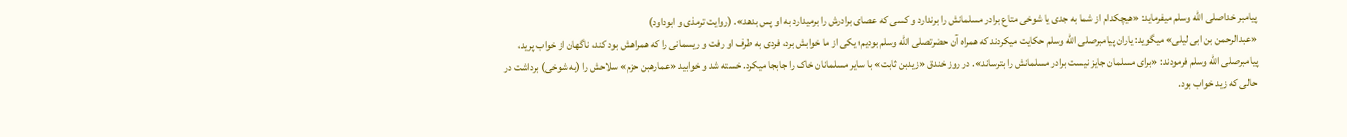پیامبر خداصلی الله وسلم میفرماید: «هیچکدام از شما به جدی یا شوخی متاع برادر مسلمانش را برندارد و کسی که عصای برادرش را برمیدارد به او پس بدهد». (روایت ترمذی و ابوداود)
«عبدالرحمن بن ابی لیلی» میگوید: یاران پیامبرصلی الله وسلم حکایت میکردند که همراه آن حضرتصلی الله وسلم بودیم؛ یکی از ما خوابش برد، فردی به طرف او رفت و ریسمانی را که همراهش بود کند، ناگهان از خواب پرید، پیامبرصلی الله وسلم فرمودند: «برای مسلمان جایز نیست برادر مسلمانش را بترساند». در روز خندق «زیدبن ثابت» با سایر مسلمانان خاک را جابجا میکرد. خسته شد و خوابید «عمارهبن حزم» سلاحش را (به شوخی) برداشت در حالی که زید خواب بود.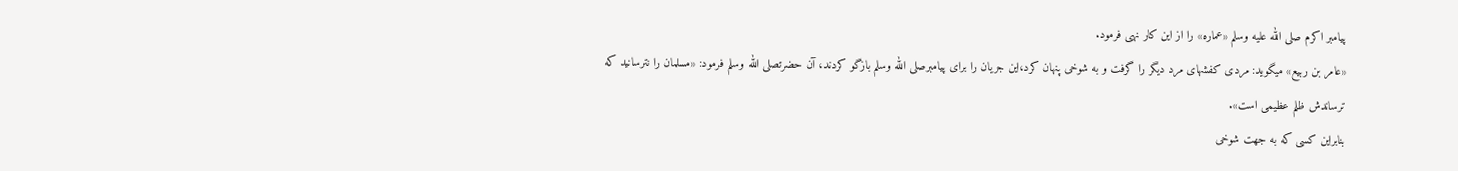پیامبر اکرم صلی الله علیه وسلم «عماره» را از این کار نهی فرمود.
«عامر بن ربیع» میگوید: مردی کفشهای مرد دیگر را گرفت و به شوخی پنهان کرد،این جریان را برای پیامبرصلی الله وسلم بازگو کردند، آن حضرتصلی الله وسلم فرمود: «مسلمان را نترسانید که ترساندش ظلم عظیمی است».
بنابراین کسی که به جهت شوخی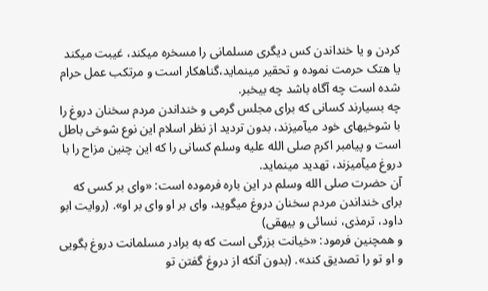کردن و یا خنداندن کس دیگری مسلمانی را مسخره میکند، غیبت میکند یا هتک حرمت نموده و تحقیر مینماید،گناهکار است و مرتکب عمل حرام شده است چه آگاه باشد چه بیخبر.
چه بسیارند کسانی که برای مجلس گرمی و خنداندن مردم سخنان دروغ را با شوخیهای خود میآمیزند، بدون تردید از نظر اسلام این نوع شوخی باطل است و پیامبر اکرم صلی الله علیه وسلم کسانی را که این چنین مزاح را با دروغ میآمیزند، تهدید مینماید.
آن حضرت صلی الله وسلم در این باره فرموده است: «وای بر کسی که برای خنداندن مردم سخنان دروغ میگوید، وای بر او وای بر او». (روایت ابو داود، ترمذی، نسائی و بیهقی)
و همچنین فرمود: «خیانت بزرگی است که به برادر مسلمانت دروغ بگویی و او تو را تصدیق کند». (بدون آنکه از دروغ گفتن تو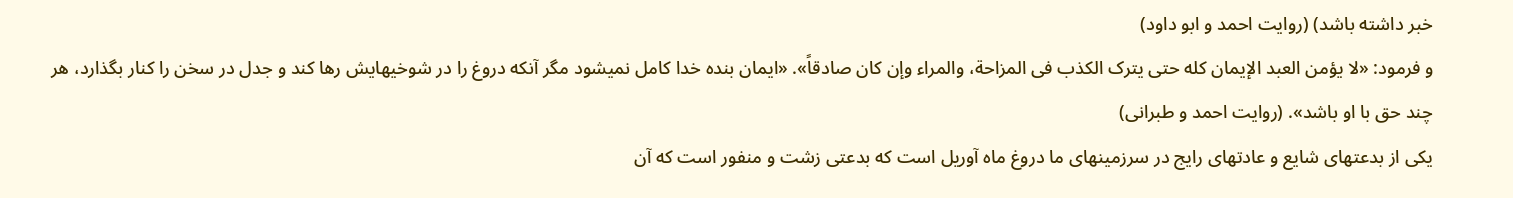خبر داشته باشد) (روایت احمد و ابو داود)
و فرمود: «لا یؤمن العبد الإیمان کله حتی یترک الکذب فی المزاحة، والمراء وإن کان صادقاً». «ایمان بنده خدا کامل نمیشود مگر آنکه دروغ را در شوخیهایش رها کند و جدل در سخن را کنار بگذارد، هر چند حق با او باشد». (روایت احمد و طبرانی)
یکی از بدعتهای شایع و عادتهای رایج در سرزمینهای ما دروغ ماه آوریل است که بدعتی زشت و منفور است که آن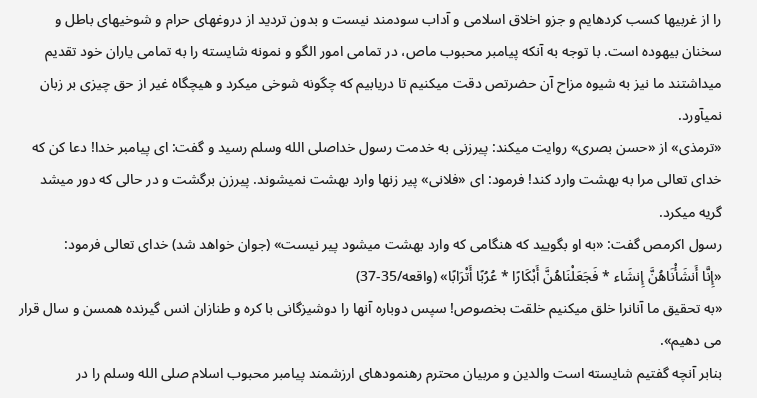را از غربیها کسب کردهایم و جزو اخلاق اسلامی و آداب سودمند نیست و بدون تردید از دروغهای حرام و شوخیهای باطل و سخنان بیهوده است. با توجه به آنکه پیامبر محبوب ماص، در تمامی امور الگو و نمونه شایسته را به تمامی یاران خود تقدیم میداشتند ما نیز به شیوه مزاح آن حضرتص دقت میکنیم تا دریابیم که چگونه شوخی میکرد و هیچگاه غیر از حق چیزی بر زبان نمیآورد.
«ترمذی» از «حسن بصری» روایت میکند: پیرزنی به خدمت رسول خداصلی الله وسلم رسید و گفت: ای پیامبر خدا! دعا کن که خدای تعالی مرا به بهشت وارد کند! فرمود: ای «فلانی» پیر زنها وارد بهشت نمیشوند. پیرزن برگشت و در حالی که دور میشد گریه میکرد.
رسول اکرمص گفت: «به او بگویید که هنگامی که وارد بهشت میشود پیر نیست» (جوان خواهد شد) خدای تعالی فرمود:
«إِنَّا أَنشَأْنَاهُنَّ إِنشَاء * فَجَعَلْنَاهُنَّ أَبْكَارًا * عُرُبًا أَتْرَابًا» (واقعه/35-37)
«به تحقیق ما آنانرا خلق میکنیم خلقت بخصوص! سپس دوباره آنها را دوشیزگانی با کره و طنازان انس گیرنده همسن و سال قرار می دهیم».
بنابر آنچه گفتیم شایسته است والدین و مربیان محترم رهنمودهای ارزشمند پیامبر محبوب اسلام صلی الله وسلم را در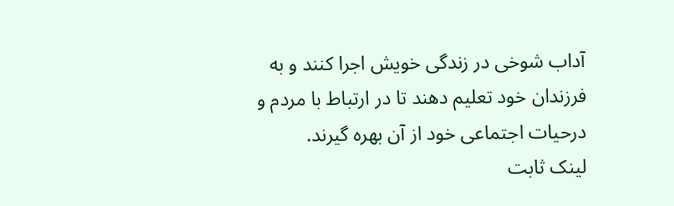آداب شوخی در زندگی خویش اجرا کنند و به فرزندان خود تعلیم دهند تا در ارتباط با مردم و درحیات اجتماعی خود از آن بهره گیرند.
لینک ثابت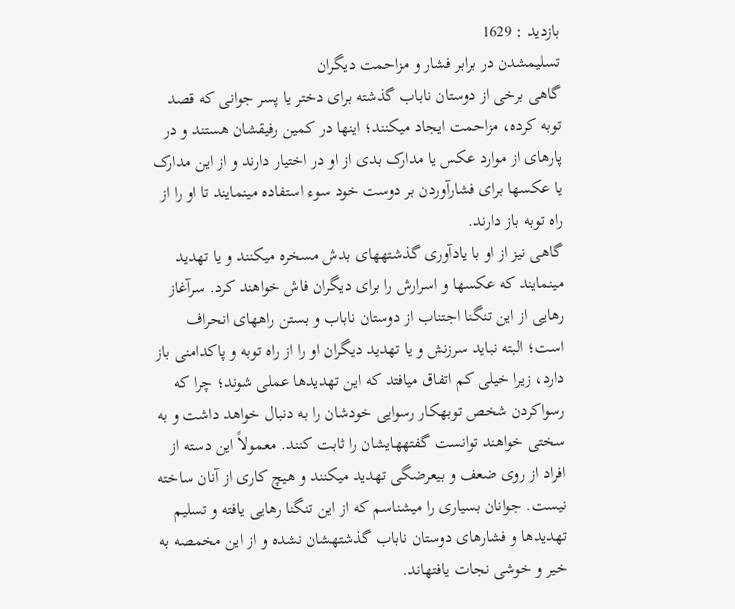بازدید : 1629
تسلیمشدن در برابر فشار و مزاحمت دیگران
گاهی برخی از دوستان ناباب گذشته برای دختر یا پسر جوانی که قصد توبه کرده، مزاحمت ایجاد میکنند؛ اینها در کمین رفیقشان هستند و در پارهای از موارد عکس یا مدارک بدی از او در اختیار دارند و از این مدارک یا عکسها برای فشارآوردن بر دوست خود سوء استفاده مینمایند تا او را از راه توبه باز دارند.
گاهی نیز از او با یادآوری گذشتههای بدش مسخره میکنند و یا تهدید مینمایند که عکسها و اسرارش را برای دیگران فاش خواهند کرد. سرآغاز رهایی از این تنگنا اجتناب از دوستان ناباب و بستن راههای انحراف است؛ البته نباید سرزنش و یا تهدید دیگران او را از راه توبه و پاکدامنی باز دارد، زیرا خیلی کم اتفاق میافتد که این تهدیدها عملی شوند؛ چرا که رسواکردن شخص توبهکار رسوایی خودشان را به دنبال خواهد داشت و به سختی خواهند توانست گفتههایشان را ثابت کنند. معمولاً این دسته از افراد از روی ضعف و بیعرضگی تهدید میکنند و هیچ کاری از آنان ساخته نیست. جوانان بسیاری را میشناسم که از این تنگنا رهایی یافته و تسلیم تهدیدها و فشارهای دوستان ناباب گذشتهشان نشده و از این مخمصه به خیر و خوشی نجات یافتهاند.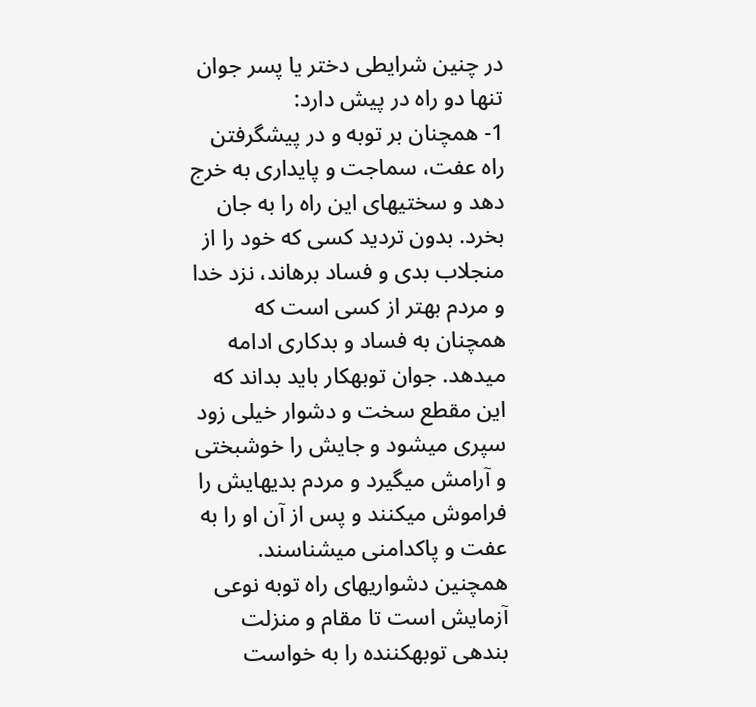در چنین شرایطی دختر یا پسر جوان تنها دو راه در پیش دارد:
1- همچنان بر توبه و در پیشگرفتن راه عفت، سماجت و پایداری به خرج دهد و سختیهای این راه را به جان بخرد. بدون تردید کسی که خود را از منجلاب بدی و فساد برهاند، نزد خدا و مردم بهتر از کسی است که همچنان به فساد و بدکاری ادامه میدهد. جوان توبهکار باید بداند که این مقطع سخت و دشوار خیلی زود سپری میشود و جایش را خوشبختی و آرامش میگیرد و مردم بدیهایش را فراموش میکنند و پس از آن او را به عفت و پاکدامنی میشناسند. همچنین دشواریهای راه توبه نوعی آزمایش است تا مقام و منزلت بندهی توبهکننده را به خواست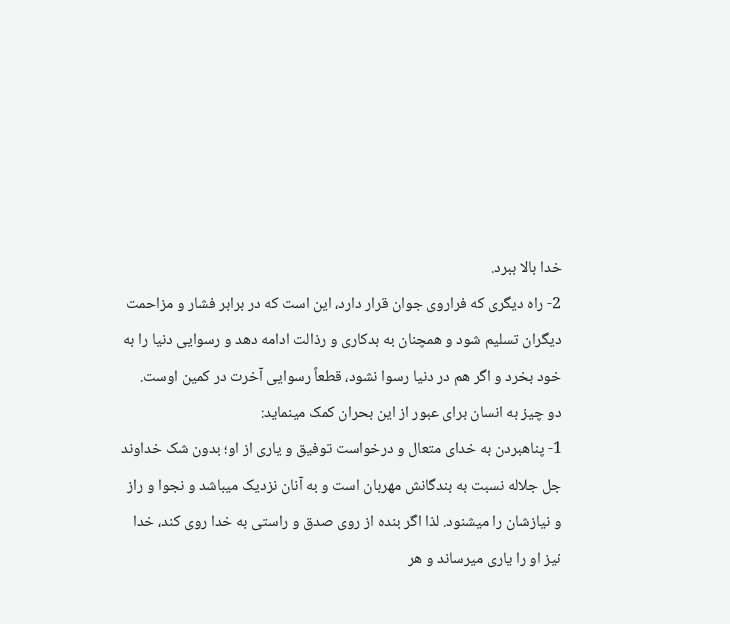خدا بالا ببرد.
2- راه دیگری که فراروی جوان قرار دارد، این است که در برابر فشار و مزاحمت دیگران تسلیم شود و همچنان به بدکاری و رذالت ادامه دهد و رسوایی دنیا را به خود بخرد و اگر هم در دنیا رسوا نشود، قطعاً رسوایی آخرت در کمین اوست.
دو چیز به انسان برای عبور از این بحران کمک مینماید:
1- پناهبردن به خدای متعال و درخواست توفیق و یاری از او؛ بدون شک خداوند جل جلاله نسبت به بندگانش مهربان است و به آنان نزدیک میباشد و نجوا و راز و نیازشان را میشنود. لذا اگر بنده از روی صدق و راستی به خدا روی کند، خدا نیز او را یاری میرساند و هر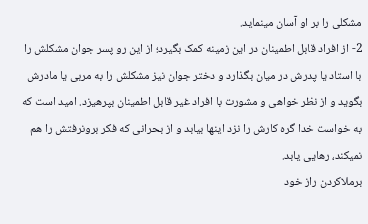مشکلی را بر او آسان مینماید.
2- از افراد قابل اطمینان در این زمینه کمک بگیرد؛ از این رو پسر جوان مشکلش را با استاد یا پدرش در میان بگذارد و دختر جوان نیز مشکلش را به مربی یا مادرش بگوید و از نظر خواهی و مشورت با افراد غیر قابل اطمینان بپرهیزد. امید است که به خواست خدا گره کارش را نزد اینها بیابد و از بحرانی که فکر برونرفتش را هم نمیکند، رهایی یابد.
برملاکردن راز خود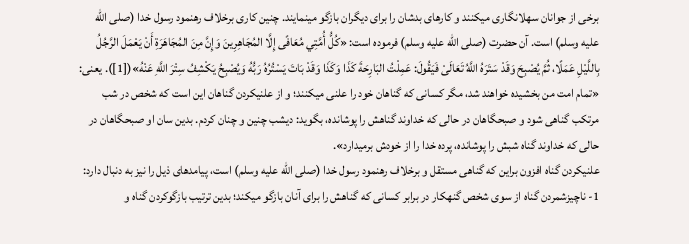برخی از جوانان سهلانگاری میکنند و کارهای بدشان را برای دیگران بازگو مینمایند. چنین کاری برخلاف رهنمود رسول خدا (صلی الله علیه وسلم) است. آن حضرت (صلی الله علیه وسلم) فرموده است: «كُلُّ أُمَّتِي مُعَافًى إِلَّا المُجَاهِرِينَ وَإِنَّ مِنَ المُجَاهَرَةِ أَنْ يَعْمَلَ الرَّجُلُ بِاللَّيْلِ عَمَلًا، ثُمَّ يُصْبِحَ وَقَدْ سَتَرَهُ اللَّهُ تَعَالَىْ فَيَقُولَ: عَمِلْتُ البَارِحَةَ كَذَا وَكَذَا وَقَدْ بَاتَ يَسْتُرُهُ رَبُّهُ وَيُصْبِحُ يَكْشِفُ سِتْرَ اللَّهِ عَنْهُ»([1]). یعنی: «تمام امت من بخشیده خواهند شد، مگر کسانی که گناهان خود را علنی میکنند؛ و از علنیکردن گناهان این است که شخص در شب مرتکب گناهی شود و صبحگاهان در حالی که خداوند گناهش را پوشانده، بگوید: دیشب چنین و چنان کردم. بدین سان او صبحگاهان در حالی که خداوند گناه شبش را پوشانده، پرده خدا را از خودش برمیدارد».
علنیکردن گناه افزون براین که گناهی مستقل و برخلاف رهنمود رسول خدا (صلی الله علیه وسلم) است، پیامدهای ذیل را نیز به دنبال دارد:
1- ناچیزشمردن گناه از سوی شخص گنهکار در برابر کسانی که گناهش را برای آنان بازگو میکند؛ بدین ترتیب بازگوکردن گناه و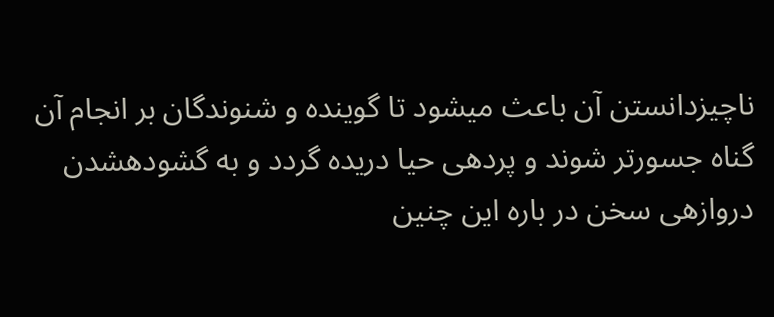ناچیزدانستن آن باعث میشود تا گوینده و شنوندگان بر انجام آن گناه جسورتر شوند و پردهی حیا دریده گردد و به گشودهشدن دروازهی سخن در باره این چنین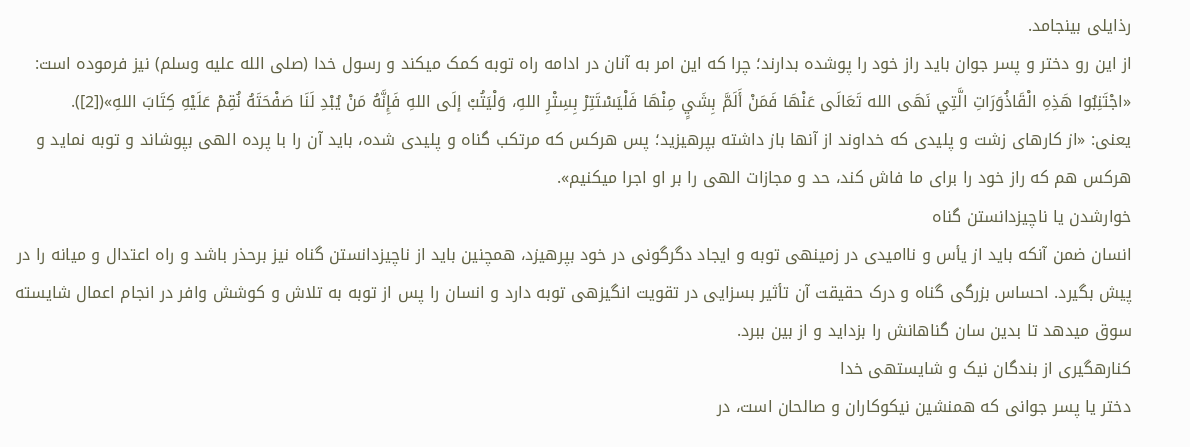رذایلی بینجامد.
از این رو دختر و پسر جوان باید راز خود را پوشده بدارند؛ چرا که این امر به آنان در ادامه راه توبه کمک میکند و رسول خدا (صلی الله علیه وسلم) نیز فرموده است: «اجْتَنِبُوا هَذِهِ الْقَاذُوَرَاتِ الَّتِي نَهَى الله تَعَالَى عَنْهَا فَمَنْ أَلَمَّ بِشَيٍ مِنْهَا فَلْيَسْتَتِرْ بِسِتْرِ اللهِ، وَلْيَتُبْ إلَى اللهِ فَإِنَّهُ مَنْ يُبْدِ لَنَا صَفْحَتَهُ نُقِمْ عَلَيْهِ كِتَابَ اللهِ»([2]).
یعنی: «از کارهای زشت و پلیدی که خداوند از آنها باز داشته بپرهیزید؛ پس هرکس که مرتکب گناه و پلیدی شده، باید آن را با پرده الهی بپوشاند و توبه نماید و هرکس هم که راز خود را برای ما فاش کند، حد و مجازات الهی را بر او اجرا میکنیم».
خوارشدن یا ناچیزدانستن گناه
انسان ضمن آنکه باید از یأس و ناامیدی در زمینهی توبه و ایجاد دگرگونی در خود بپرهیزد، همچنین باید از ناچیزدانستن گناه نیز برحذر باشد و راه اعتدال و میانه را در پیش بگیرد. احساس بزرگی گناه و درک حقیقت آن تأثیر بسزایی در تقویت انگیزهی توبه دارد و انسان را پس از توبه به تلاش و کوشش وافر در انجام اعمال شایسته سوق میدهد تا بدین سان گناهانش را بزداید و از بین ببرد.
کنارهگیری از بندگان نیک و شایستهی خدا
دختر یا پسر جوانی که همنشین نیکوکاران و صالحان است، در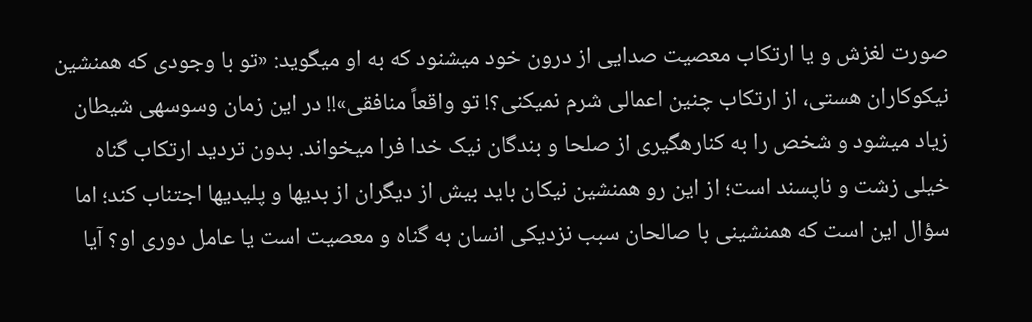صورت لغزش و یا ارتکاب معصیت صدایی از درون خود میشنود که به او میگوید: «تو با وجودی که همنشین نیکوکاران هستی، از ارتکاب چنین اعمالی شرم نمیکنی؟! تو واقعاً منافقی»!! در این زمان وسوسهی شیطان زیاد میشود و شخص را به کنارهگیری از صلحا و بندگان نیک خدا فرا میخواند. بدون تردید ارتکاب گناه خیلی زشت و ناپسند است؛ از این رو همنشین نیکان باید بیش از دیگران از بدیها و پلیدیها اجتناب کند؛ اما سؤال این است که همنشینی با صالحان سبب نزدیکی انسان به گناه و معصیت است یا عامل دوری او؟ آیا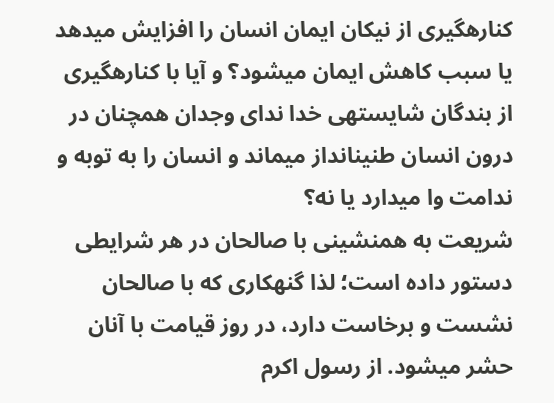کنارهگیری از نیکان ایمان انسان را افزایش میدهد یا سبب کاهش ایمان میشود؟ و آیا با کنارهگیری از بندگان شایستهی خدا ندای وجدان همچنان در درون انسان طنینانداز میماند و انسان را به توبه و ندامت وا میدارد یا نه؟
شریعت به همنشینی با صالحان در هر شرایطی دستور داده است؛ لذا گنهکاری که با صالحان نشست و برخاست دارد، در روز قیامت با آنان حشر میشود. از رسول اکرم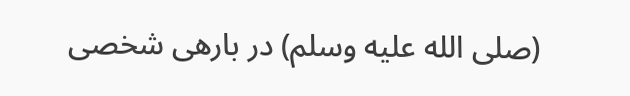(صلی الله علیه وسلم) در بارهی شخصی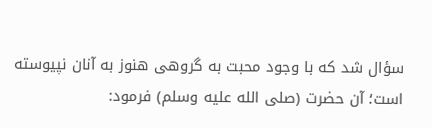سؤال شد که با وجود محبت به گروهی هنوز به آنان نپیوسته است؛ آن حضرت (صلی الله علیه وسلم) فرمود: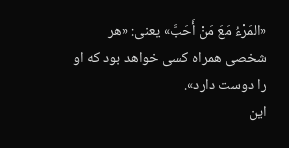«المَرْءُ مَعَ مَنْ أَحَبَّ» یعنی: «هر شخصی همراه کسی خواهد بود که او را دوست دارد».
این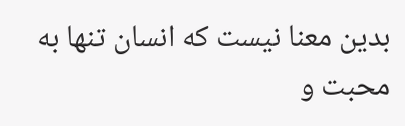بدین معنا نیست که انسان تنها به محبت و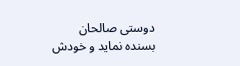دوستی صالحان بسنده نماید و خودش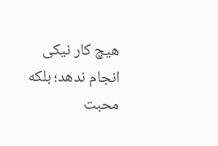هیچ کار نیکی انجام ندهد؛ بلکه محبت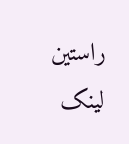راستین
لینک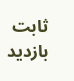ثابت
بازدید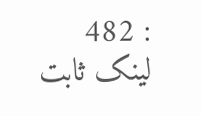: 482
لینک ثابت